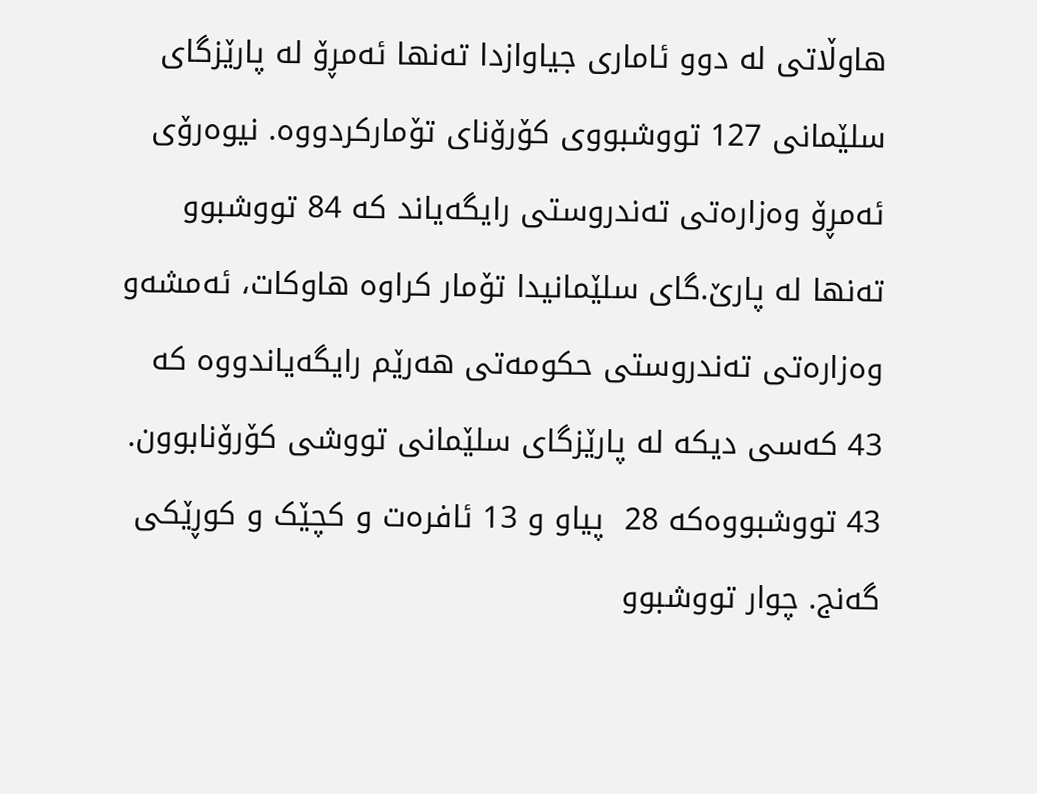هاوڵاتى له‌ دوو ئامارى جیاوازدا ته‌نها ئه‌مڕۆ له‌ پارێزگاى سلێمانى 127 تووشبووى کۆرۆناى تۆمارکردووه‌. نیوه‌رۆى ئه‌مڕۆ وه‌زاره‌تى ته‌ندروستى رایگه‌یاند که‌ 84 تووشبوو ته‌نها له‌ پارێ.گاى سلێمانیدا تۆمار کراوه‌ هاوکات، ئه‌مشه‌و وه‌زاره‌تى ته‌ندروستی حکومه‌تى هه‌رێم رایگه‌یاندووه‌ که‌ 43 که‌سى دیکه‌ له‌ پارێزگاى سلێمانى تووشى کۆرۆنابوون. 43 تووشبووه‌که‌ 28  پیاو و 13 ئافره‌ت و کچێک و کوڕێکى گه‌نج. چوار تووشبوو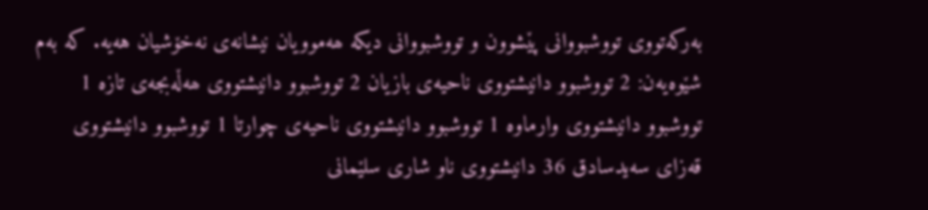به‌رکه‌تووى تووشبووانى پێشوون و تووشبووانى دیکه‌ ھه‌موویان نیشانه‌ى نه‌خۆشیان هه‌یه‌. که‌ به‌م شێوه‌یه‌ن: 2 تووشبوو دانیشتووى ناحیه‌ى بازیان 2 تووشبوو دانیشتووى ھه‌ڵه‌بجه‌ى تازه‌ 1 تووشبوو دانیشتووى وارماوه‌ 1 تووشبوو دانیشتووى ناحیه‌ى چوارتا 1 تووشبوو دانیشتووى قه‌زاى سه‌یدسادق 36 دانیشتووى ناو شارى سلێمانی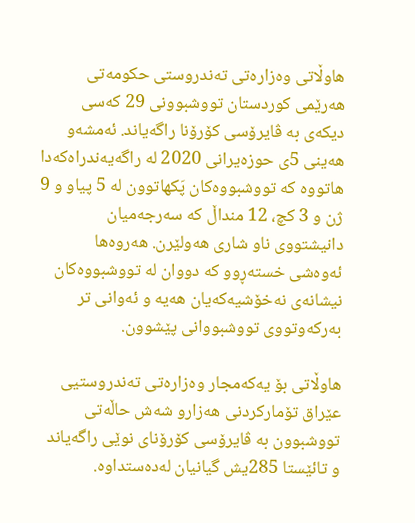هاوڵاتى وه‌زاره‌تى ته‌ندروستى حکومه‌تى هه‌رێمى کوردستان تووشبوونى 29 که‌سى دیکه‌ى به‌ ڤایرۆسى کۆرۆنا راگه‌یاند. ئه‌مشه‌و هه‌ینى 5ى حوزه‌یرانى 2020 له‌ راگه‌یه‌ندراه‌که‌دا هاتووه‌ که‌ تووشبووه‌کان پَکهاتوون له‌ 5 پیاو و 9 ژن و 3 کچ، 12 منداڵ که‌ سه‌رجه‌میان دانیشتووى ناو شارى هه‌ولێرن. هه‌روه‌ها ئه‌وه‌شى خسته‌ڕوو که‌ دووان له‌ تووشبووه‌کان نیشانه‌ى نه‌خۆشیه‌که‌یان ھه‌یه‌ و ئه‌وانى تر به‌رکه‌وتووى تووشبووانى پێشوون.

هاوڵاتى بۆ یه‌که‌مجار وه‌زاره‌تى ته‌ندروستیى عێراق تۆمارکردنی هه‌زارو شه‌ش حاڵه‌تی تووشبوون به‌ ڤایرۆسی کۆرۆنای نوێی راگه‌یاند  و تائێستا 285یش گیانیان له‌ده‌ستداوه‌.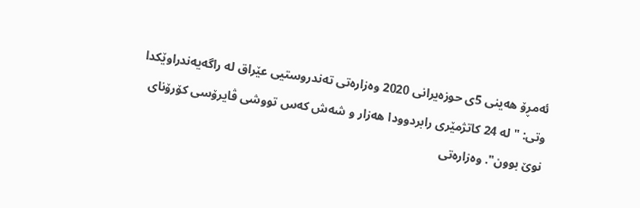ئه‌مڕۆ هه‌ینى 5ى حوزه‌یرانى 2020 وه‌زاره‌تى ته‌ندروستیى عێراق له‌ راگه‌یه‌ندراوێکدا وتی: "له‌ 24 کاتژمێری رابردوودا هه‌زار و شه‌ش که‌س تووشى ڤایرۆسی کۆرۆنای نوێ بوون". وه‌زاره‌تى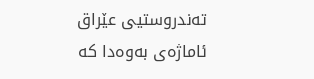ته‌ندروستیى عێراق ئاماژه‌ی به‌وه‌دا که‌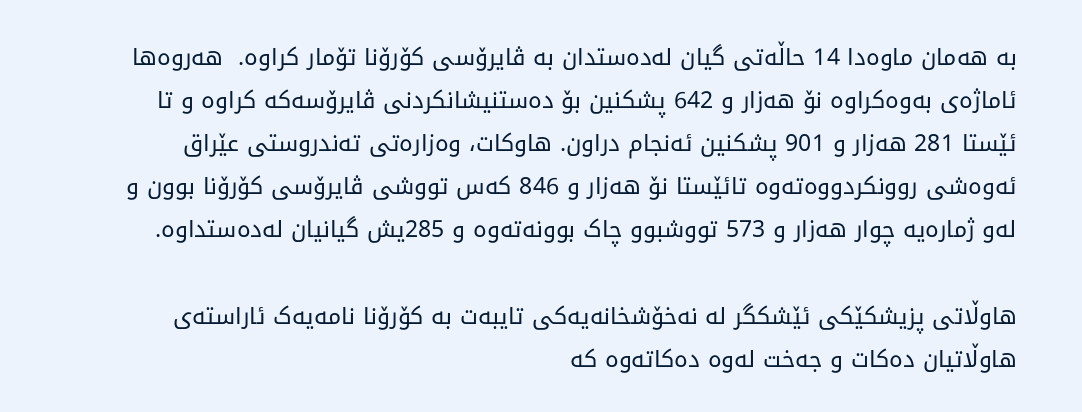به‌ هه‌مان ماوه‌دا 14 حاڵه‌تی گیان له‌ده‌ستدان به‌ ڤایرۆسی کۆرۆنا تۆمار کراوه‌.  هه‌روه‌ها ئاماژه‌ى به‌وه‌کراوه‌ نۆ هه‌زار و 642 پشکنین بۆ ده‌ستنیشانکردنى ڤایرۆسه‌که‌ کراوه‌ و تا ئێستا 281 هه‌زار و 901 پشکنین ئه‌نجام دراون. هاوکات، وه‌زاره‌تی ته‌ندروستی عێراق ئه‌وه‌شى روونکردووه‌ته‌وه‌ تائێستا نۆ هه‌زار و 846 که‌س تووشى ڤایرۆسى کۆرۆنا بوون و له‌و ژماره‌یه‌ چوار هه‌زار و 573 تووشبوو چاک بوونه‌ته‌وه‌ و 285یش گیانیان له‌ده‌ستداوه‌.

هاوڵاتى ‌پزیشکێکی ئێشکگر له‌ نه‌خۆشخانه‌یه‌کی تایبه‌ت به‌ کۆرۆنا نامه‌یه‌ک ئاراسته‌ی هاوڵاتیان ده‌کات و جه‌خت له‌وه‌ ده‌کاته‌وه‌ که‌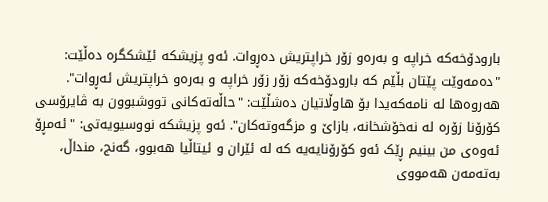بارودۆخه‌که‌ خراپه‌ و به‌ره‌و زۆر خراپتریش ده‌ڕوات. ئه‌و پزیشکه‌ ئێشکگره‌ ده‌ڵێت: "ده‌مه‌وێت پێتان بڵێم که‌ بارودۆخه‌که‌ زۆر زۆر خراپه‌ و به‌ره‌و خراپتریش ئه‌ڕوات". هه‌روه‌ها له‌ نامه‌که‌یدا بۆ هاوڵاتیان ده‌شڵێت: "حاڵه‌ته‌کانی تووشبوون به‌ ڤایرۆسی کۆرۆنا زۆره‌ له‌ نه‌خۆشخانه‌، بازاێ‌ و مزگه‌وته‌کان". ئه‌و پزیشکه‌ نووسیویه‌تی: "ئه‌مڕۆ ئه‌وه‌ى من بینیم ڕێک ئه‌و کۆرۆنایه‌یه‌ که‌ له‌ ئێران و ئیتاڵیا هه‌بوو، گه‌نج، منداڵ، به‌ته‌مه‌ن هه‌مووى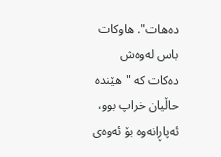ده‌هات". هاوکات باس له‌وه‌ش ده‌کات که‌ "هێنده‌ حاڵیان خراپ بوو، ئه‌پاڕانه‌وه‌ بۆ ئه‌وه‌ى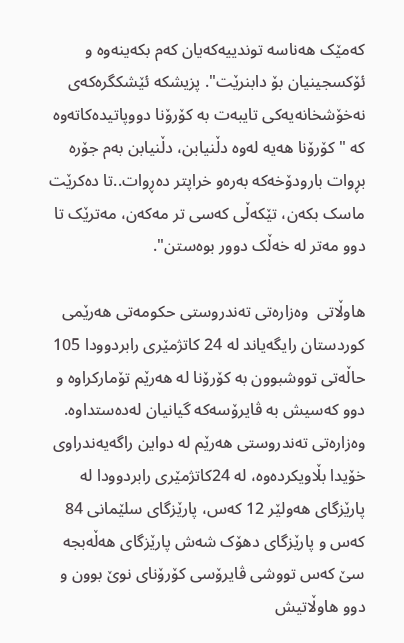که‌مێک هه‌ناسه‌ توندییه‌که‌یان که‌م بکه‌ینه‌وه‌ و  ئۆکسجینیان بۆ دابنرێت". پزیشکه‌ ئێشکگره‌که‌ی نه‌خۆشخانه‌یه‌کی تایبه‌ت به‌ کۆرۆنا دووپاتیده‌کاته‌وه‌ که‌ "کۆرۆنا هه‌یه‌ له‌وه‌ دڵنیابن، دڵنیابن به‌م جۆره‌ بڕوات بارودۆخه‌که‌ به‌ره‌و خراپتر ده‌ڕوات..تا ده‌کرێت ماسک بکه‌ن، تێکه‌ڵى که‌سى تر مه‌که‌ن، مه‌ترێک تا دوو مه‌تر له‌ خه‌ڵک دوور بوه‌ستن".

هاوڵاتى  وه‌زاره‌تى ته‌ندروستى حکومه‌تى هه‌رێمى کوردستان رایگه‌یاند له‌ 24 کاتژمێرى رابردوودا 105 حاڵه‌تى تووشبوون به‌ کۆرۆنا له‌ هه‌رێم تۆمارکراوه‌ و دوو که‌سیش به‌ ڤایرۆسه‌که‌ گیانیان له‌ده‌ستداوه‌. وه‌زاره‌تى ته‌ندروستى هه‌رێم له‌ دواین راگه‌یه‌ندراوى خۆیدا بڵاویکرده‌وه‌، له‌ 24کاتژمێرى رابردوودا له‌ پارێزگاى هه‌ولێر 12 که‌س، پارێزگاى سلێمانى 84 که‌س و پارێزگاى دهۆک شه‌ش پارێزگاى هه‌ڵه‌بجه‌ سێ که‌س تووشى ڤایرۆسى کۆرۆناى نوێ بوون و دوو هاوڵاتیش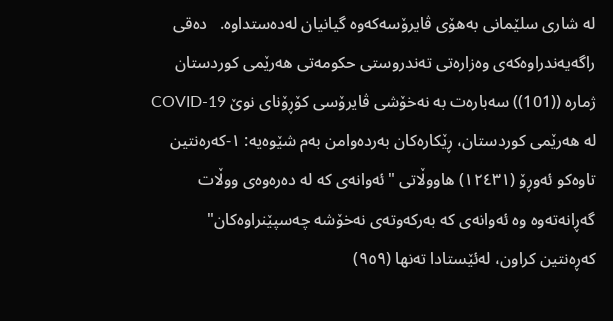له‌ شارى سلێمانى به‌هۆى ڤایرۆسه‌که‌وه‌ گیانیان له‌ده‌ستداوه‌.   ده‌قى راگه‌یه‌ندراوه‌که‌ى وه‌زاره‌تى ته‌ندروستى حکومه‌تى هه‌رێمى کوردستان  ژماره‌ ((101)) سه‌باره‌ت به‌ نه‌خۆشى ڤایرۆسى کۆڕۆناى نوێ COVID-19 له‌ هه‌رێمى کوردستان، ڕێکاره‌کان به‌رده‌وامن به‌م شێوه‌یه‌: ١-که‌ره‌نتین تاوه‌کو ئه‌وڕۆ (١٢٤٣١) هاووڵاتى "ئه‌وانه‌ى که‌ له‌ ده‌ره‌وه‌ى ووڵات گه‌ڕانه‌ته‌وه‌ وه‌ ئه‌وانه‌ى که‌ به‌رکه‌وته‌ى نه‌خۆشه‌ چه‌سپێنراوه‌کان" که‌ڕه‌نتین کراون، له‌ئێستادا ته‌نها (٩٥٩)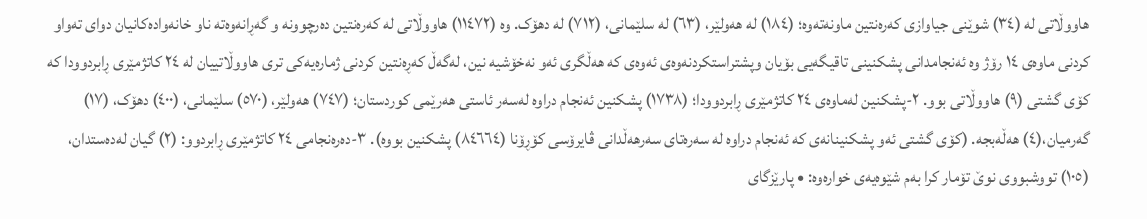هاووڵاتى له‌ (٣٤) شوێنى جیاوازى که‌ره‌نتین ماونه‌ته‌وه‌؛ (١٨٤) له‌ هه‌ولێر، (٦٣) له‌ سلێمانی، (٧١٢) له‌ دهۆک. وه‌ (١١٤٧٢) هاووڵاتى له‌ که‌ره‌نتین ده‌رچوونه‌ و گه‌ڕانه‌وه‌ته‌ ناو خانه‌واده‌کانیان دواى ته‌واو کردنى ماوه‌ى ١٤ رۆژ وه‌ ئه‌نجامدانى پشکنینى تاقیگه‌یى بۆیان وپشتراستکردنه‌وه‌ى ئه‌وه‌ى که‌ هه‌ڵگرى ئه‌و نه‌خۆشیه‌ نین، له‌گه‌ڵ که‌ڕه‌نتین کردنى ژماره‌یه‌کى ترى هاووڵاتییان له‌ ٢٤ کاتژمێرى ڕابردوودا که‌ کۆى گشتى (٩) هاووڵاتى بوو. ٢-پشکنین له‌ماوه‌ى ٢٤ کاتژمێرى ڕابردوودا؛ (١٧٣٨) پشکنین ئه‌نجام دراوه‌ له‌سه‌ر ئاستى هه‌رێمى کوردستان؛ (٧٤٧) هه‌ولێر، (٥٧٠) سلێمانی، (٤٠٠) دهۆک، (١٧) گه‌رمیان،(٤) هه‌ڵه‌بجه‌. (کۆى گشتى ئه‌و پشکنینانه‌ى که‌ ئه‌نجام دراوه‌ له‌ سه‌ره‌تاى سه‌رهه‌ڵدانى ڤایرۆسى کۆڕۆنا (٨٤٦٦٤) پشکنین بووه‌). ٣-ده‌ره‌نجامى ٢٤ کاتژمێرى ڕابردوو: (٢) گیان له‌ده‌ستدان، (١٠٥) تووشبووى نوێ تۆمار کرا به‌م شێوه‌یه‌ى خواره‌وه‌: • پارێزگاى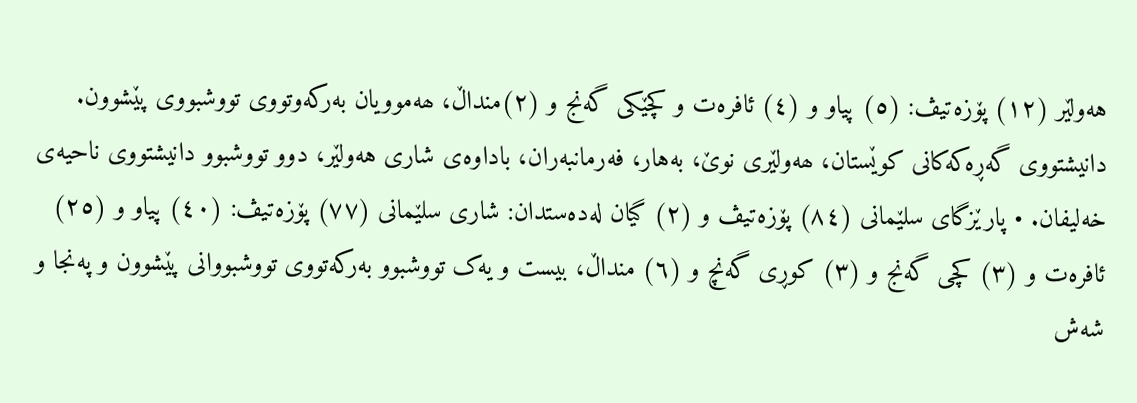هه‌ولێر (١٢) پۆزه‌تیڤ: (٥) پیاو و (٤) ئافره‌ت و کچێکى گه‌نج و (٢)منداڵ، ھه‌موویان به‌رکه‌وتووى تووشبووى پێشوون. دانیشتووى گه‌ڕه‌که‌کانى کوێستان، ھه‌ولێرى نوێ، به‌هار، فه‌رمانبه‌ران، باداوه‌ى شارى هه‌ولێر، دوو تووشبوو دانیشتووى ناحیه‌ى خه‌لیفان. • پارێزگاى سلێمانى (٨٤) پۆزه‌تیڤ و (٢) گیان له‌ده‌ستدان: شارى سلێمانى (٧٧) پۆزه‌تیڤ: (٤٠) پیاو و (٢٥) ئافره‌ت و (٣) کچى گه‌نج و (٣) کوڕى گه‌نچ و (٦) منداڵ، بیست و یه‌ک تووشبوو به‌رکه‌تووى تووشبووانى پێشوون و په‌نجا و شه‌ش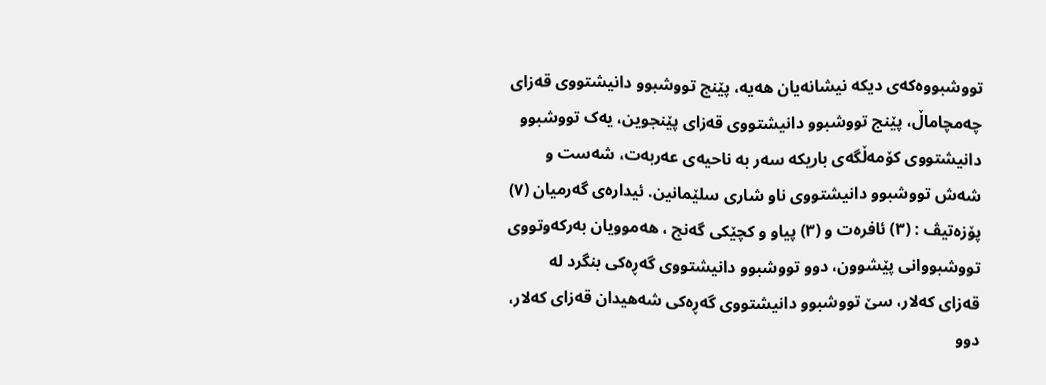تووشبووه‌که‌ى دیکه‌ نیشانه‌یان هه‌یه‌، پێنج تووشبوو دانیشتووى قه‌زاى چه‌مچاماڵ، پێنج تووشبوو دانیشتووى قه‌زاى پێنجوین، یه‌ک تووشبوو دانیشتووى کۆمه‌ڵگه‌ى باریکه‌ سه‌ر به‌ ناحیه‌ى عه‌ربه‌ت، شه‌ست و شه‌ش تووشبوو دانیشتووى ناو شارى سلێمانین. ئیداره‌ى گه‌رمیان (٧) پۆزه‌تیڤ : (٣) ئافره‌ت و (٣) پیاو و کچێکى گه‌نج ، ھه‌موویان به‌رکه‌وتووى تووشبووانى پێشوون، دوو تووشبوو دانیشتووى گه‌ڕه‌کى بنگرد له‌ قه‌زاى که‌لار، سێ تووشبوو دانیشتووى گه‌ڕه‌کى شه‌ھیدان قه‌زاى که‌لار، دوو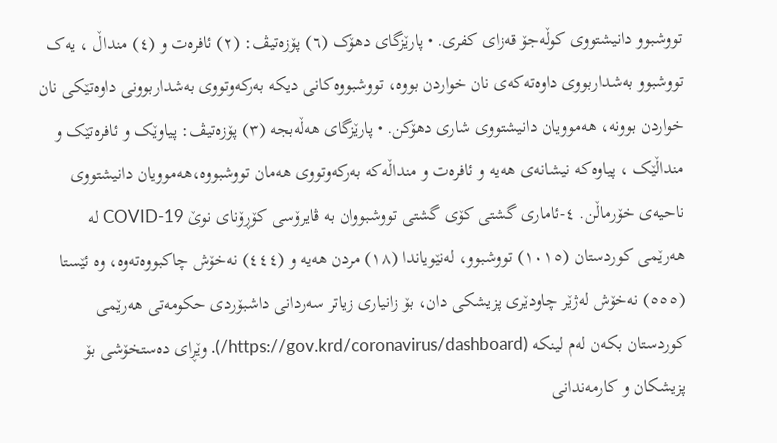تووشبوو دانیشتووى کوڵه‌جۆ قه‌زاى کفری. • پارێزگاى دهۆک (٦) پۆزه‌تیڤ: (٢) ئافره‌ت و (٤) منداڵ ، یه‌ک تووشبوو به‌شداربووى داوه‌ته‌که‌ى نان خواردن بووه‌، تووشبووه‌کانى دیکه‌ به‌رکه‌وتووى به‌شداربوونى داوه‌تێکى نان خواردن بوونه‌، ھه‌موویان دانیشتووى شارى دھۆکن. • پارێزگاى ‌هه‌ڵه‌بجه‌ (٣) پۆزه‌تیڤ: پیاوێک و ئافره‌تێک و منداڵێک ، پیاوه‌که‌ نیشانه‌ى هه‌یه‌ و ئافره‌ت و منداڵه‌که‌ به‌رکه‌وتووى هه‌مان تووشبووه‌،هه‌موویان دانیشتووى ناحیه‌ى خۆرماڵن. ٤-ئامارى گشتی کۆى گشتى تووشبووان به‌ ڤایرۆسى کۆڕۆناى نوێ COVID-19 له‌ هه‌رێمى کوردستان (١٠١٥) تووشبوو، له‌نێویاندا (١٨) مردن هه‌یه‌ و (٤٤٤) نه‌خۆش چاکبووه‌ته‌وه‌، وه‌ ئێستا (٥٥٥) نه‌خۆش له‌ژێر چاودێرى پزیشکى دان، بۆ زانیارى زیاتر سه‌ردانى داشبۆردى حکومه‌تى هه‌رێمى کوردستان بکه‌ن له‌م لینکه‌ (https://gov.krd/coronavirus/dashboard/). وێڕاى ده‌ستخۆشى بۆ پزیشکان و کارمه‌ندانى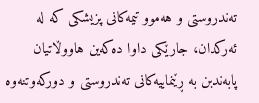ته‌ندروستى و هه‌موو تیمه‌کانى پزیشکى که‌ له‌ ئه‌رکدان، جارێکى داوا ده‌که‌ین هاووڵاتیان پابه‌ندبن به‌ ڕێنماییه‌کانى ته‌ندروستى و دورکه‌وتنه‌وه‌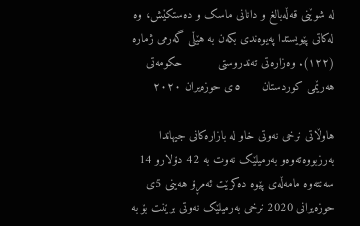له‌ شوێنى قه‌ڵه‌بالغ و دانانى ماسک و ده‌ستکێش، وه‌ له‌کاتى پێویستدا په‌یوه‌ندى بکه‌ن به‌ هێڵى گه‌رمى ژماره‌ (١٢٢). وه‌زاره‌تى ته‌ندروستى          حکومه‌تى هه‌رێمى کوردستان      ٥ى حوزه‌یران ٢٠٢٠

هاوڵاتى نرخى نه‌وتى خاو له‌ بازاره‌کانى جیهاندا به‌رزبووه‌ته‌وه‌و به‌رمیلێک نه‌وت به‌ 42 دۆلارو 14 سه‌نته‌وه‌ مامه‌ڵه‌ى پێوه‌ ده‌کرێت ئه‌مڕۆ هه‌ینى 5ى حوزه‌یرانى 2020 نرخى به‌رمیلێک نه‌وتى برێنت بۆ به‌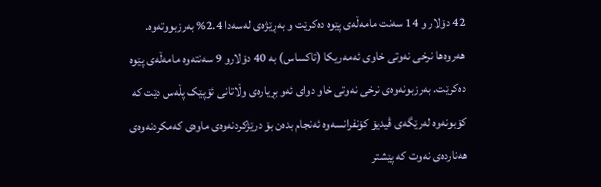42 دۆلار و 14 سه‌نت مامه‌ڵه‌ى پێوه‌ ده‌کرێت و به‌ڕێژه‌ى له‌سه‌دا 2.4% به‌رزبووته‌وه‌. هه‌روه‌ها نرخى نه‌وتى خاوى ئه‌مه‌ریکا (تاکساس) به‌ 40 دۆلارو 9 سه‌نته‌وه‌ مامه‌ڵه‌ى پێوه‌ ده‌کرێت. به‌رزبونه‌وه‌ى نرخى نه‌وتى خاو دواى ئه‌و بڕیاره‌ى وڵاتانى ئۆپێک پڵه‌س دێت که‌ کۆبونه‌وه‌ له‌رێگه‌ى ڤیدیۆ کۆنفرانسه‌وه‌ ئه‌نجام بده‌ن بۆ درێژکردنه‌وه‌ى ماوه‌ى که‌مکردنه‌وه‌ى هه‌نارده‌ى نه‌وت که‌ پێشتر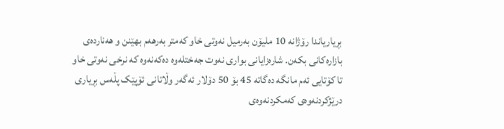بڕیاریاندا رۆژانه‌ 10 ملیۆن به‌رمیل نه‌وتى خاو که‌متر به‌رهه‌م بهێنن و هه‌نارده‌ى بازاره‌کانى بکه‌ن. شاره‌زایانى بوارى نه‌وت جه‌ختله‌وه‌ ده‌که‌نه‌وه‌ که‌ نرخى نه‌وتى خاو تا کۆتایى ئه‌م مانگه‌ ده‌گاته‌ 45 بۆ 50 دۆلار ئه‌گه‌ر وڵاتانى ئۆپێک پڵه‌س بڕیارى درێژکردنه‌وه‌ى که‌مکردنه‌وه‌ى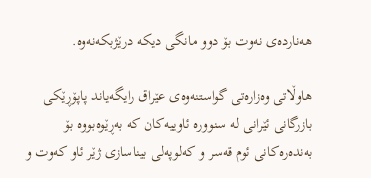هه‌نارده‌ى نه‌وت بۆ دوو مانگى دیکه‌ درێژبکه‌نه‌وه‌.

هاوڵاتى وه‌زاره‌تی‌ گواستنه‌وه‌ی‌ عێراق رایگەیاند پاپۆڕێكی‌ بازرگانی‌ ئێرانی له‌ سنووره‌ ئاوییه‌كان كه‌ به‌ڕێوه‌بووه‌ بۆ به‌نده‌ره‌كانی‌ ئوم قه‌سر و كه‌لوپه‌لی‌ بیناسازی ژێر ئاو كه‌وت و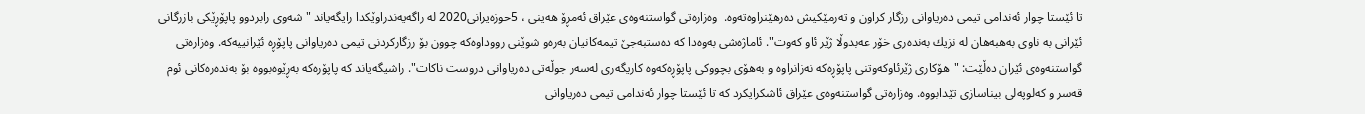تا ئێستا چوار ئه‌ندامی‌ تیمی‌ ده‌ریاوانی‌ رزگار كراون و ته‌رمێكیش ده‌رهێنراوه‌ته‌وه‌.  وه‌زاره‌تی‌ گواستنه‌وه‌ی‌ عێراق ئه‌مڕۆ هه‌ینی ، 5حوزه‌یرانى2020 له‌ راگه‌یه‌ندراوێكدا رایگەیاند "شه‌وی‌ رابردوو پاپۆڕێكی‌ بازرگانی‌ ئێرانی به‌ ناوی به‌هبه‌هان له‌ نزیك به‌نده‌ری‌ خۆر عه‌بدوڵا ژێر ئاو كه‌وت". ئاماژه‌شی‌ به‌وه‌دا كه‌ ده‌ستبه‌جێ‌ تیمه‌كانیان به‌ره‌و شوێنی‌ رووداوه‌كه‌ چوون بۆ رزگاركردنی‌ تیمی‌ ده‌ریاوانی‌ پاپۆڕه‌ ئێرانییه‌كه‌. وه‌زاره‌تی‌ گواستنه‌وه‌ی‌ ئێران ده‌ڵێت: "هۆكاری‌ ژێرئاوكه‌وتنی‌ پاپۆڕه‌كه‌ نه‌زانراوه‌ و به‌هۆی‌ بچووكی‌ پاپۆڕه‌كه‌وه‌ كاریگه‌ری‌ له‌سه‌ر جوڵه‌تی‌ ده‌ریاوانی‌ دروست ناكات". راشیگه‌یاند كه‌ پاپۆره‌كه‌ به‌ڕێوه‌بووه‌ بۆ به‌نده‌ره‌كانی‌ ئوم قه‌سر و كه‌لوپه‌لی‌ بیناسازی‌ تێدابووه‌. وه‌زاره‌تی‌ گواستنه‌وه‌ی‌ عێراق ئاشكرایكرد كه‌ تا ئێستا چوار ئه‌ندامی‌ تیمی‌ ده‌ریاوانی‌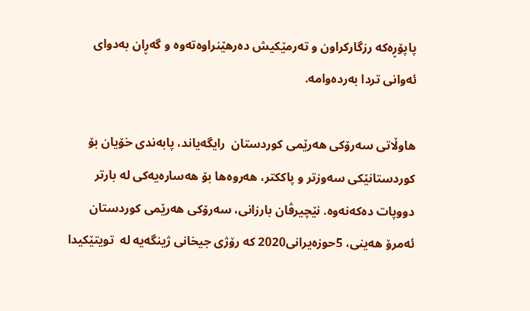پاپۆڕه‌كه‌ رزگاركراون و ته‌رمێكیش ده‌رهێنراوه‌ته‌وه‌ و گه‌ڕان به‌دوای‌ ئه‌وانی‌ تردا به‌رده‌وامه‌.

هاوڵاتى سەرۆكی هەرێمی كوردستان  رایگەیاند، پابەندی خۆیان بۆ كوردستانێكی سەوزتر و پاككتر، هەروەها بۆ هەسارەیەكی لە بارتر دووپات دەكەنەوە. نێچیرڤان بارزانی، سەرۆكی هەرێمی كوردستان ئه‌مرۆ هه‌ینى، 5حوزه‌یرانى2020 که‌ رۆژى جیخانى ژینگه‌یه‌ له‌  تویتێكیدا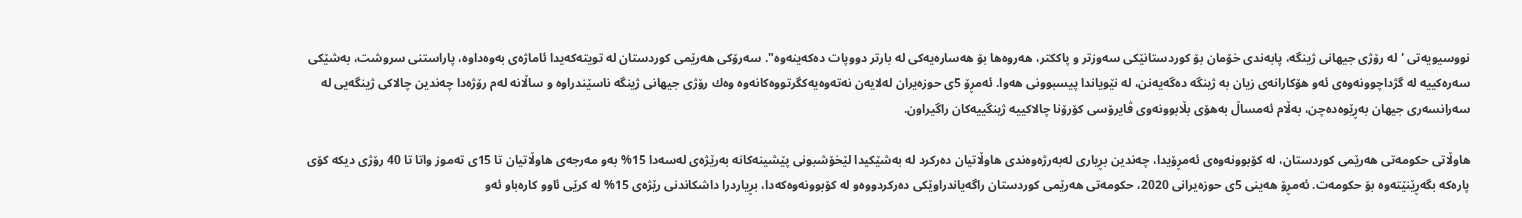نووسیویەتی ' لە رۆژی جیهانی ژینگە، پابەندی خۆمان بۆ كوردستانێكی سەوزتر و پاككتر، هەروەها بۆ هەسارەیەكی لە بارتر دووپات دەكەینه‌وه‌". سەرۆكی هەرێمی كوردستان لە تویتەكەیدا ئاماژەی بەوەداوە، پاراستنی سروشت، بەشێكی سەرەكییە لە گژداچوونەوەی ئەو هۆكارانەی زیان بە ژینگە دەگەیەنن، لە نێویاندا پیسبوونی هەوا. ئەمڕۆ 5ی حوزەیران لەلایەن نەتەوەیەكگرتووەكانەوە وەك رۆژی جیهانی ژینگە ناسێندراوە و ساڵانە لەم رۆژەدا چەندین چالاكی ژینگەیی لە سەرانسەری جیهان بەڕێوەدەچن، بەڵام ئەمساڵ بەهۆی بڵابوونەوی ڤایرۆسی كۆرۆنا چالاكییە ژینگییەكان راگیراون.

هاوڵاتى حکومه‌تى هه‌رێمى کوردستان، له‌ کۆبوونه‌وه‌ى ئه‌مڕۆیدا، چه‌ندین بڕیارى له‌به‌رژه‌وه‌ندى هاوڵاتیان ده‌رکرد له‌ به‌شێکیدا لێخۆشبونى پێشینه‌کانه‌ به‌رێژه‌ى له‌سه‌دا 15% به‌و مه‌رجه‌ى هاوڵاتیان تا 15ى ته‌موز واتا تا 40 رۆژى دیکه‌ کۆى پاره‌که‌ بگه‌ڕێنێته‌وه‌ بۆ حکومه‌ت. ئه‌مڕۆ هه‌ینى 5ى حوزه‌یرانى 2020، حکومه‌تى هه‌رێمى کوردستان راگه‌یاندراوێکى ده‌رکردووه‌و له‌ کۆبوونه‌وه‌که‌دا، بڕیاردرا داشکاندنى رێژه‌ى 15% له‌ کرێى ئاوو کاره‌باو ئه‌و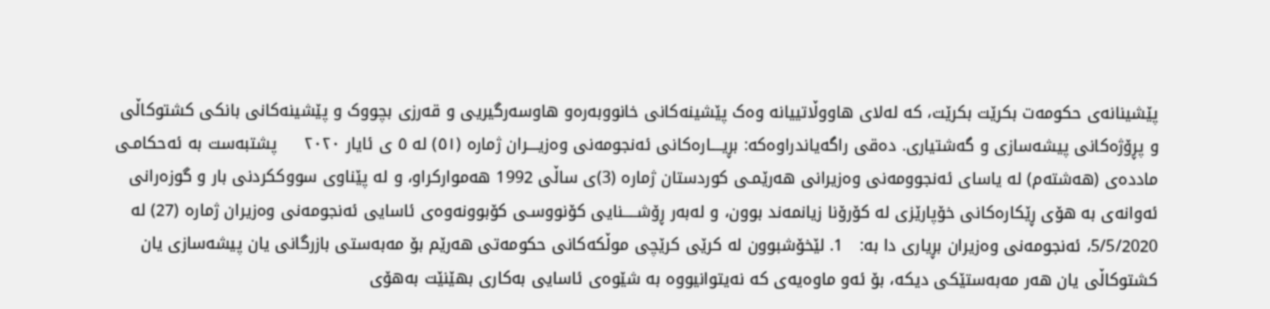پێشینانه‌ى حکومه‌ت بکرێت بکرێت، که‌ له‌لاى هاووڵاتییانه‌ وه‌ک پێشینه‌کانى خانووبه‌ره‌و هاوسه‌رگیریى و قه‌رزى بچووک و پێشینه‌کانى بانکى کشتوکاڵى و پڕۆژه‌کانى پیشه‌سازى و گه‌شتیاری. ده‌قى راگه‌یاندراوه‌که‌: بڕیــــاره‌کانى ئه‌نجومه‌نى وه‌زیــــران ژماره‌ (٥١) له‌ ٥ ى ئایار ٢٠٢٠     پشتبه‌ست به‌ ئه‌حکامـى مادده‌ى (هه‌شته‌م) له‌ یاساى ئه‌نجوومه‌نى وه‌زیرانى هه‌رێمـى کوردستان ژماره‌ (3)ى ساڵى 1992 هه‌موارکراو، و له‌ پێناوى سووککردنى بار و گوزه‌رانى ئه‌وانه‌ى به‌ هۆى ڕێکاره‌کانى خۆپارێزى له‌ کۆرۆنا زیانمه‌ند بوون، و له‌به‌ر ڕۆشـــــنایى کۆنووسـى کۆبوونه‌وه‌ى ئاسایى ئه‌نجومه‌نى وه‌زیران ژماره‌ (27) له‌ 5/5/2020، ئه‌نجومه‌نى وه‌زیران بڕیارى دا به:   1. لێخۆشبوون له‌ کرێى کرێچى موڵکه‌کانى حکومه‌تى هه‌رێم بۆ مه‌به‌ستى بازرگانى یان پیشه‌سازى یان کشتوکاڵى یان هه‌ر مه‌به‌ستێکى دیکه‌، بۆ ئه‌و ماوه‌یه‌ى که‌ نه‌یتوانیووه‌ به‌ شێوه‌ى ئاسایى به‌کارى بهێنێت به‌هۆى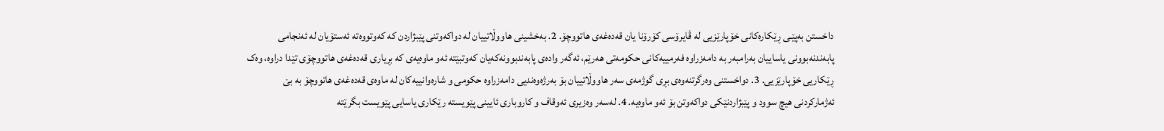داخستن به‌پێـى ڕێکاره‌کانى خۆپارێزیى له‌ ڤایرۆسى کۆرۆنا یان قه‌ده‌غه‌ى هاتووچۆ. 2. به‌خشینى هاووڵاتییان له‌ دواکه‌وتنى پێبژاردن که‌ که‌وتووه‌ته‌ ئه‌ستۆیان له‌ ئه‌نجامى پابه‌ندنه‌بوونى یاساییان به‌رامبه‌ر به‌ دامه‌زراوه‌ فه‌رمییه‌کانى حکومه‌تى هه‌رێم، ئه‌گه‌ر واده‌ى پابه‌ندبوونه‌که‌یان که‌وتبێته‌ ئه‌و ماوه‌یه‌ى که‌ بڕیارى قه‌ده‌غه‌ى هاتووچۆى تێدا دراوه‌، وه‌ک ڕێکاریى خۆپارێزیی. 3. دواخستنى وه‌رگرتنه‌وه‌ى بڕى گوژمه‌ى سه‌ر هاووڵاتییان بۆ به‌رژه‌وه‌ندیى دامه‌زراوه‌ حکومى و شاره‌وانییه‌کان له‌ ماوه‌ى قه‌ده‌غه‌ى هاتووچۆ به‌ بێ ئه‌ژمارکردنى هیچ سوود و پێبژاردنێکى دواکه‌وتن بۆ ئه‌و ماوه‌یه‌. 4. له‌سه‌ر وه‌زیرى ئه‌وقاف و کاروبارى ئایینى پێویسته‌ رێکارى یاسایى پێویست بگرێته‌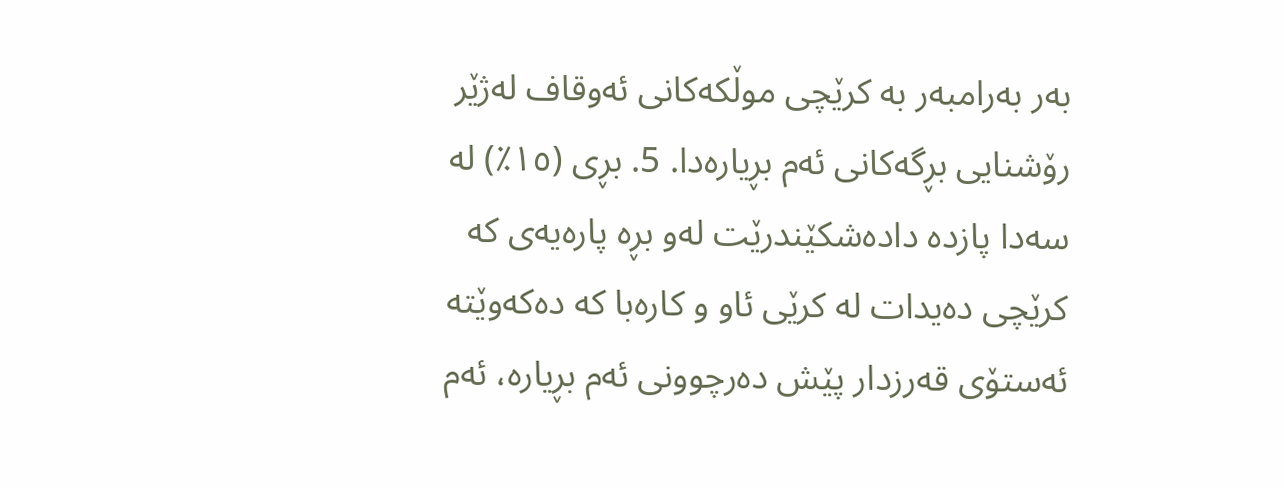به‌ر به‌رامبه‌ر به‌ کرێچى موڵکه‌کانى ئه‌وقاف له‌ژێر رۆشنایى بڕگه‌کانى ئه‌م بڕیاره‌دا. 5. بڕى (١٥٪) له‌ سه‌دا پازده‌ داده‌شکێندرێت له‌و بڕه‌ پاره‌یه‌ى که‌ کرێچى ده‌یدات له‌ کرێى ئاو و کاره‌با که‌ ده‌که‌وێته‌ ئه‌ستۆى قه‌رزدار پێش ده‌رچوونى ئه‌م بڕیاره‌، ئه‌م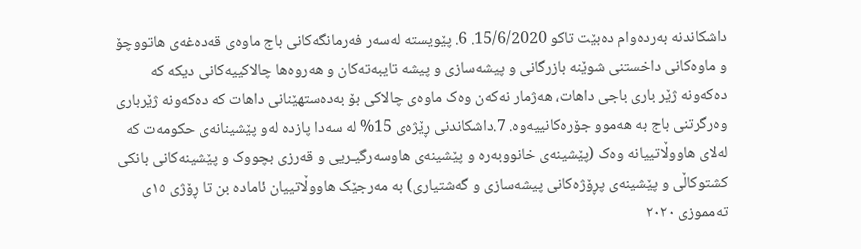داشکاندنه‌ به‌رده‌وام ده‌بێت تاکو 15/6/2020. 6. پێویسته‌ له‌سه‌ر فه‌رمانگه‌کانى باج ماوه‌ى قه‌ده‌غه‌ى هاتووچۆ و ماوه‌کانى داخستنى شوێنه‌ بازرگانى و پیشه‌سازى و پیشه‌ تایبه‌ته‌کان و هه‌روه‌ها چالاکییه‌کانى دیکه‌ که‌ ده‌که‌ونه‌ ژێر بارى باجى داهات، هه‌ژمار نه‌که‌ن وه‌ک ماوه‌ى چالاکى بۆ به‌ده‌ستهێنانى داهات که‌ ده‌که‌ونه‌ ژێربارى وه‌رگرتنى باج به‌ هه‌موو جۆره‌کانییه‌وه‌. 7.داشکاندنى ڕێژه‌ى 15% له‌ سه‌دا پازده‌ له‌و پێشینانه‌ى حکومه‌ت که‌ له‌لاى هاووڵاتییانه‌ وه‌ک (پێشینه‌ى خانووبه‌ره‌ و پێشینه‌ى هاوسه‌رگیـریى و قه‌رزى بچووک و پێشینه‌کانى بانکى کشتوکاڵى و پێشینه‌ى پڕۆژه‌کانى پیشه‌سازى و گه‌شتیاری) به‌ مه‌رجێک هاووڵاتییان ئاماده‌ بن تا ڕۆژى ١٥ى ته‌مموزى ٢٠٢٠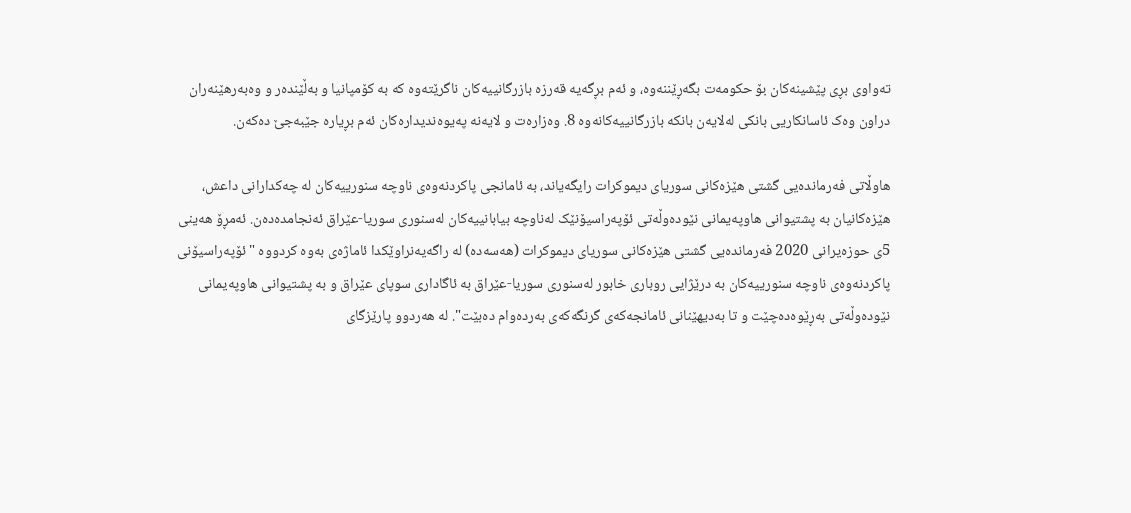ته‌واوى بڕى پێشینه‌کان بۆ حکومه‌ت بگه‌ڕێننه‌وه‌، و ئه‌م بڕگه‌یه‌ قه‌رزه‌ بازرگانییه‌کان ناگرێته‌وه‌ که‌ به‌ کۆمپانیا و به‌ڵێنده‌ر و وه‌به‌رهێنه‌ران دراون وه‌ک ئاسانکاریى بانکى له‌لایه‌ن بانکه‌ بازرگانییه‌کانه‌وه‌ 8. وه‌زاره‌ت و لایه‌نه‌ په‌یوه‌ندیداره‌کان ئه‌م بڕیاره‌ جێبه‌جێ ده‌که‌ن.

هاوڵاتى فه‌رمانده‌یى گشتى هێزه‌کانى سوریاى دیموکرات رایگه‌یاند، به‌ ئامانجى پاکردنه‌وه‌ى ناوچه‌ سنورییه‌کان له‌ چه‌کدارانى داعش، هێزه‌کانیان به‌ پشتیوانى هاوپه‌یمانى نێوده‌وڵه‌تى ئۆپه‌راسیۆنێک له‌ناوچه‌ بیابانییه‌کان له‌سنورى سوریا-عێراق ئه‌نجامده‌ده‌ن. ئه‌مڕۆ هه‌ینى 5ى حوزه‌یرانى 2020 فه‌رمانده‌یى گشتى هێزه‌کانى سوریاى دیموکرات (هه‌سه‌ده‌) له‌ راگه‌یه‌نراوێکدا ئاماژه‌ى به‌وه‌ کردووه‌ "ئۆپه‌راسیۆنى پاکردنه‌وه‌ى ناوچه‌ سنورییه‌کان به‌ درێژایى روبارى خابور له‌سنورى سوریا-عێراق به‌ ئاگادارى سوپاى عێراق و به‌ پشتیوانى هاوپه‌یمانى نێوده‌وڵه‌تى به‌ڕێوه‌ده‌چێت و تا به‌دیهێنانى ئامانجه‌که‌ى گرنگه‌که‌ى به‌رده‌وام ده‌بێت". له‌ هه‌ردوو پارێزگاى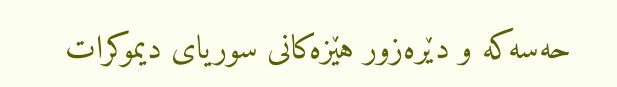حه‌سه‌که‌ و دێره‌زور هێزه‌کانى سوریاى دیموکرات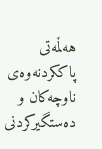هه‌ڵمه‌تى پاککردنه‌وه‌ى ناوچه‌کان و ده‌ستگیرکردنى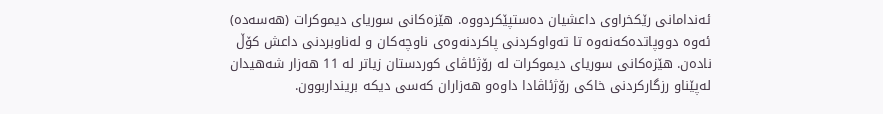ئه‌ندامانى رێکخراوى داعشیان ده‌ستپێکردووه‌. هێزه‌کانى سوریاى دیموکرات (هه‌سه‌ده‌) ئه‌وه‌ دووپاتده‌که‌نه‌وه‌ تا ته‌واوکردنى پاکردنه‌وه‌ى ناوچه‌کان و له‌ناوبردنى داعش کۆڵ ناده‌ن. هێزه‌کانى سوریاى دیموکرات له‌ رۆژئاڤاى کوردستان زیاتر له‌ 11 هه‌زار شه‌هیدان له‌پێناو رزگارکردنى خاکى رۆژئاڤادا داوه‌و هه‌زاران که‌سى دیکه‌ برینداربوون.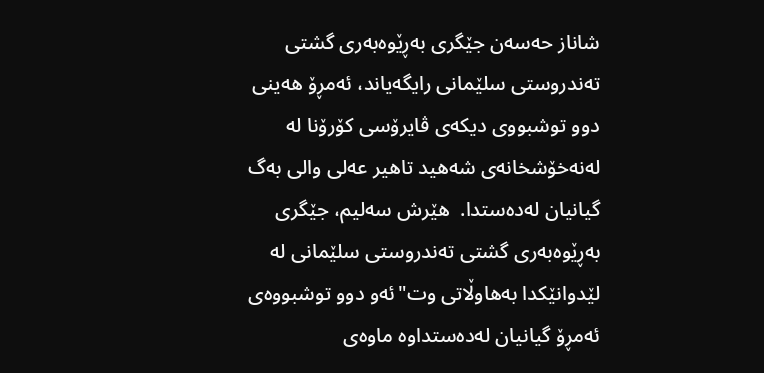شاناز حه‌سه‌ن جێگری بەڕێوەبەری گشتی تەندروستی سلێمانی رایگەیاند، ئەمڕۆ هەینی دوو توشبووی دیکەی ڤایرۆسی کۆرۆنا لە لەنەخۆشخانەی شەهید تاهیر عەلی والی بەگ گیانیان لەدەستدا.  هێرش سەلیم، جێگری بەڕێوەبەری گشتی تەندروستی سلێمانی له‌ لێدوانێکدا به‌هاوڵاتى وت"ئەو دوو توشبووەی ئەمڕۆ گیانیان لەدەستداوە ماوەی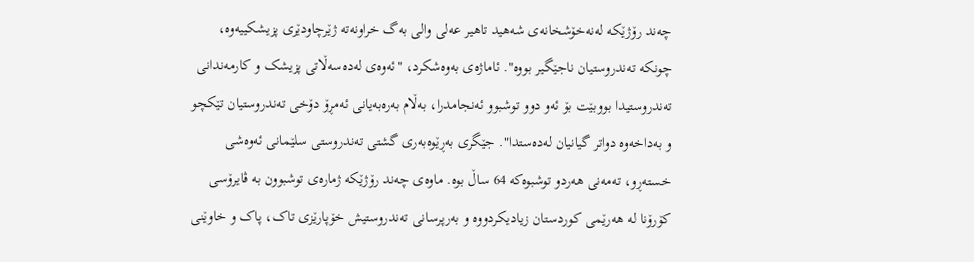چەند رۆژێکە لەنەخۆشخانەی شەهید تاهیر عەلی والی بەگ خراونەتە ژێرچاودێری پزیشکییەوە، چونکە تەندروستیان ناجێگیر بووە". ئاماژەی بەوەشکرد، "ئەوەی لەدەسەڵاتی پزیشک و کارمەندانی تەندروستیدا بووبێت بۆ ئەو دوو توشبوو ئەنجامدرا، بەڵام بەرەبەیانی ئەمڕۆ دۆخی تەندروستیان تێکچو و بەداخەوە دواتر گیانیان لەدەستدا". جێگری بەڕێوەبەری گشتی تەندروستی سلێمانی ئەوەشی خستەڕو، تەمەنی هەردو توشبوەکە 64 ساڵ بوە. ماوەی چەند رۆژێکە ژمارەی توشبوون بە ڤایرۆسی کۆرۆنا لە هەرێمی کوردستان زیادیکردووە و بەرپرسانی تەندروستیش خۆپارێزی تاک، پاک و خاوێنی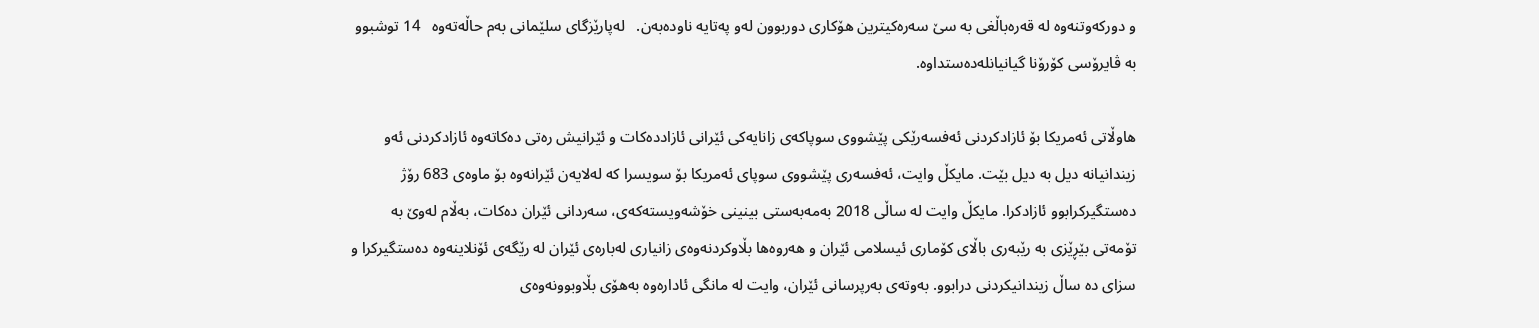و دورکەوتنەوە لە قەرەباڵغی بە سێ سەرەکیترین هۆکاری دوربوون لەو پەتایە ناودەبەن.   له‌پارێزگاى سلێمانى به‌م حاڵه‌ته‌وه‌   14 توشبوو به‌ ڤایرۆسى کۆرۆنا گیانیانله‌ده‌ستداوه‌.

هاوڵاتى ئه‌مریکا بۆ ئازادکردنى ئه‌فسه‌رێکى پێشووى سوپاکه‌ى زانایه‌کى ئێرانى ئازادده‌کات و ئێرانیش ره‌تى ده‌کاته‌وه‌ ئازادکردنى ئه‌و زیندانیانه‌ دیل به‌ دیل بێت. مایکڵ وایت، ئەفسەری پێشووی سوپای ئەمریکا بۆ سویسرا کە لەلایەن ئێرانەوە بۆ ماوەی 683 رۆژ دەستگیرکرابوو ئازادکرا. مایکڵ وایت لە ساڵی 2018 بەمەبەستی بینینی خۆشەویستەکەی، سەردانی ئێران دەکات، بەڵام لەوێ بە تۆمەتی بێڕێزی بە رێبەری باڵای کۆماری ئیسلامی ئێران و هەروەها بڵاوکردنەوەی زانیاری لەبارەی ئێران لە رێگەی ئۆنلاینەوە دەستگیرکرا و سزای دە ساڵ زیندانیکردنی درابوو. بەوتەی بەرپرسانی ئێران، وایت لە مانگی ئادارەوە بەهۆی بڵاوبوونەوەی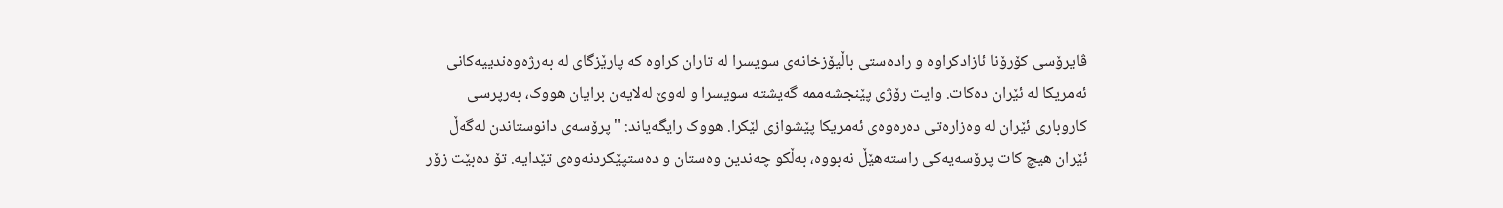ڤایرۆسی کۆرۆنا ئازادکراوە و رادەستی باڵیۆزخانەی سویسرا لە تاران کراوە کە پارێزگای لە بەرژەوەندییەکانی ئەمریکا لە ئێران دەکات. وایت رۆژی پێنجشەممە گەیشتە سویسرا و لەوێ لەلایەن برایان هووک، بەرپرسی کاروباری ئێران لە وەزارەتی دەرەوەی ئەمریکا پێشوازی لێکرا. هووک رایگەیاند: "پرۆسەی دانوستاندن لەگەڵ ئێران هیچ کات پرۆسەیەکی راستەهێڵ نەبووە، بەڵکو چەندین وەستان و دەستپێکردنەوەی تێدایە. تۆ دەبێت زۆر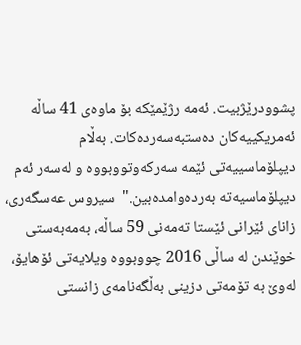پشوودرێژبیت. ئەمە رژێمێکە بۆ ماوەی 41 ساڵە ئەمریکییەکان دەستبەسەردەکات. بەڵام دیپلۆماسییەتی ئێمە سەرکەوتووبووە و لەسەر ئەم دیپلۆماسیەتە بەردەوامدەبین."  سیروس عەسگەری، زانای ئێرانی ئێستا تەمەنی 59 ساڵە، بەمەبەستی خوێندن لە ساڵی 2016 چووبووە ویلایەتی ئۆهایۆ، لەوێ بە تۆمەتی دزینی بەڵگەنامەی زانستی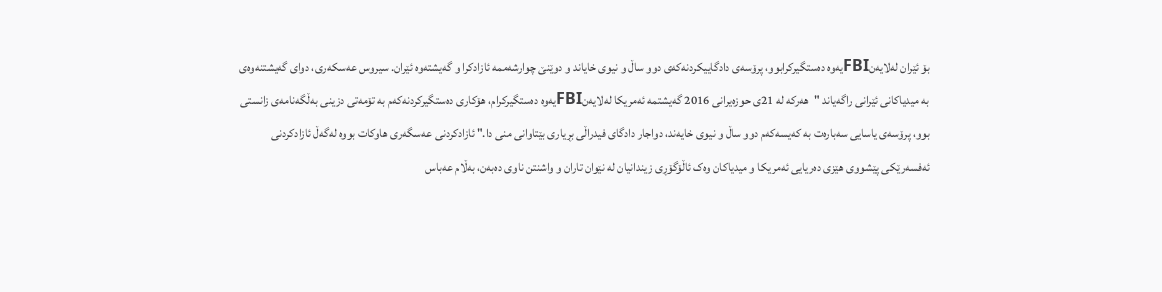بۆ ئێران لەلایەنFBIیەوە دەستگیرکرابوو، پرۆسەی دادگاییکردنەکەی دوو ساڵ و نیوی خایاند و دوێنێ چوارشه‌ممه‌ ئازادکرا و گه‌یشته‌وه‌ ئێران. سیروس عەسکەری، دوای گەیشتنەوەی بە میدیاکانی ئێرانی راگەیاند "هەرکە لە 21ی حوزەیرانی 2016 گەیشتمە ئەمریکا لەلایەنFBIیەوە دەستگیرکرام، هۆکاری دەستگیرکردنەکەم بە تۆمەتی دزینی بەڵگەنامەی زانستی بوو، پرۆسەی یاسایی سەبارەت بە کەیسەکەم دوو ساڵ و نیوی خایەند، دواجار دادگای فیدراڵی بڕیاری بێتاوانی منی دا." ئازادکردنی عەسگەری هاوکات بووە لەگەڵ ئازادکردنی ئەفسەرێکی پێشووی هێزی دەریایی ئەمریکا و میدیاکان وەک ئاڵۆگۆڕی زیندانیان لە نێوان تاران و واشنتن ناوی دەبەن، بەڵام عەباس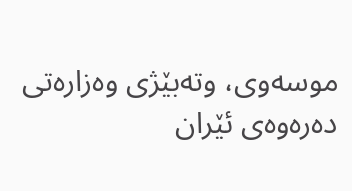موسەوی، وتەبێژی وەزارەتی دەرەوەی ئێران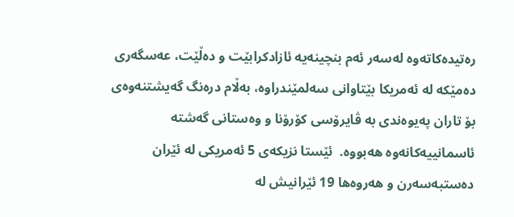رەتیدەکاتەوە لەسەر ئەم بنچینەیە ئازادکرابێت و دەڵێت، عەسگەری دەمێکە لە ئەمریکا بێتاوانی سەلمێندراوە، بەڵام درەنگ گەیشتنەوەی بۆ تاران پەیوەندی بە ڤایرۆسی کۆرۆنا و وەستانی گەشتە ئاسمانییەکانەوە هەبووە.  ئێستا نزیکەی 5 ئەمریکی لە ئێران دەستبەسەرن و هەروەها 19 ئێرانیش لە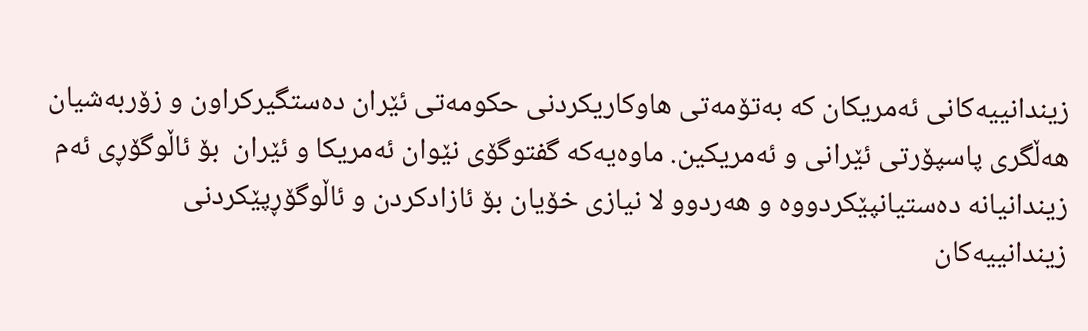زیندانییەکانی ئەمریکان کە بەتۆمەتی هاوکاریکردنی حکومەتی ئێران دەستگیرکراون و زۆربەشیان هەڵگری پاسپۆرتی ئێرانی و ئەمریکین. ماوەیەکە گفتوگۆى نێوان ئه‌مریکا و ئێران  بۆ ئاڵوگۆڕی ئەم زیندانیانە دەستیانپێکردووە و هەردوو لا نیازی خۆیان بۆ ئازادکردن و ئاڵوگۆڕپێکردنی زیندانییەکان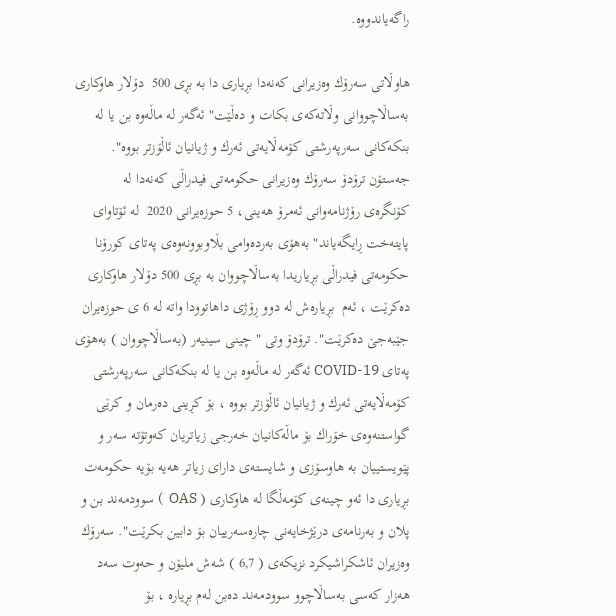راگەیاندووە.

هاوڵاتى سەرۆك وەزیرانی كەنەدا بڕیاری دا بە بڕی 500  دۆلار هاوكاری بەساڵاچووانی وڵاتەكەی بكات و ده‌ڵێت" ئەگەر لە ماڵەوە بن یا لە بنكەكانی سەرپەرشتی كۆمەڵایەتی ئەرك و ژیانیان ئاڵۆزتر بووە". جەستۆن ترۆدۆ سەرۆك وەزیرانی حكومەتی فیدراڵی كەنەدا لە كۆنگرەی رۆژنامەوانی ئه‌مرۆ هه‌ینى، 5 حوزه‌یرانى 2020  لە ئۆتاوای پایتەخت ڕایگەیاند" بەهۆی بەردەوامی بڵاوبوونەوەی پەتای كورۆنا حكومەتی فیدراڵی بڕیاریدا بەساڵاچووان بە بڕی 500 دۆلار هاوكاری دەكرێت ، ئەم  بڕیارەش لە دوو ڕۆژی داهاتوودا واتە لە 6 ی حوزەیران جێبەجێ دەكرێت". ترۆدۆ وتی " چینی سینیەر (بەساڵاچووان ) بەهۆی پەتای COVID-19 ئەگەر لە ماڵەوە بن یا لە بنكەكانی سەرپەرشتی كۆمەڵایەتی ئەرك و ژیانیان ئاڵۆزتر بووە ، بۆ كڕینی دەرمان و كرێی گواستنەوەی خۆراك بۆ ماڵەكانیان خەرجی زیاتریان كەوتۆتە سەر و پێویستییان بە هاوسۆزی و شایستەی دارای زیاتر هەیە بۆیە حكومەت بڕیاری دا ئەو چینەی كۆمەڵگا لە هاوكاری ( OAS  ) سوودمەند بن و پلان و بەرنامەی درێژخایەنی چارەسەرییان بۆ دابین بكرێت". سەرۆك وەزیران ئاشكراشیكرد نزیكەی ( 6,7 ) شەش ملیۆن و حەوت سەد هەزار كەسی بەساڵاچوو سوودمەند دەبن لەم بڕیارە ، بۆ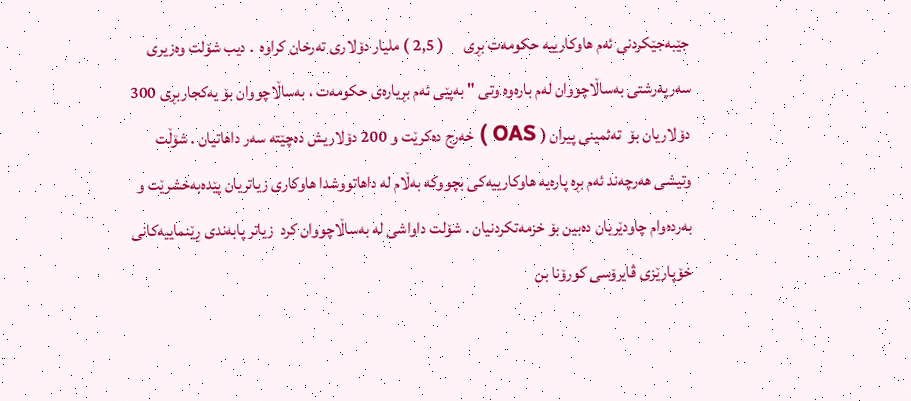جێبەجێكردنی ئەم هاوكارییە حكومەت بڕی      ( 2,5 ) ملیار دۆلاری تەرخان كراوە  . دیب شۆلت وەزیری سەرپەرشتی بەساڵاچووان لەم بارەوە وتی " بەپێی ئەم بڕیارەی حكومەت ، بەساڵاچووان بۆ یەكجاربڕی 300 دۆلاریان بۆ  تەئمینی پیران ( OAS ) خەرج دەكرێت و 200 دۆلاریش دەچێتە سەر داهاتیان . شۆڵت وتیشی هەرچەند ئەم بڕە پارەیە هاوكارییەكی بچووكە بەڵام لە داهاتووشدا هاوكاری زیاتریان پێدەبەخشرێت و بەردەوام چاودێریان دەبین بۆ خزمەتكردنیان . شۆلت داواشی لە بەساڵاچووان كرد  زیاتر پابەندی ڕێنماییەكانی خۆپارێزی ڤایرۆسی كورۆنا بن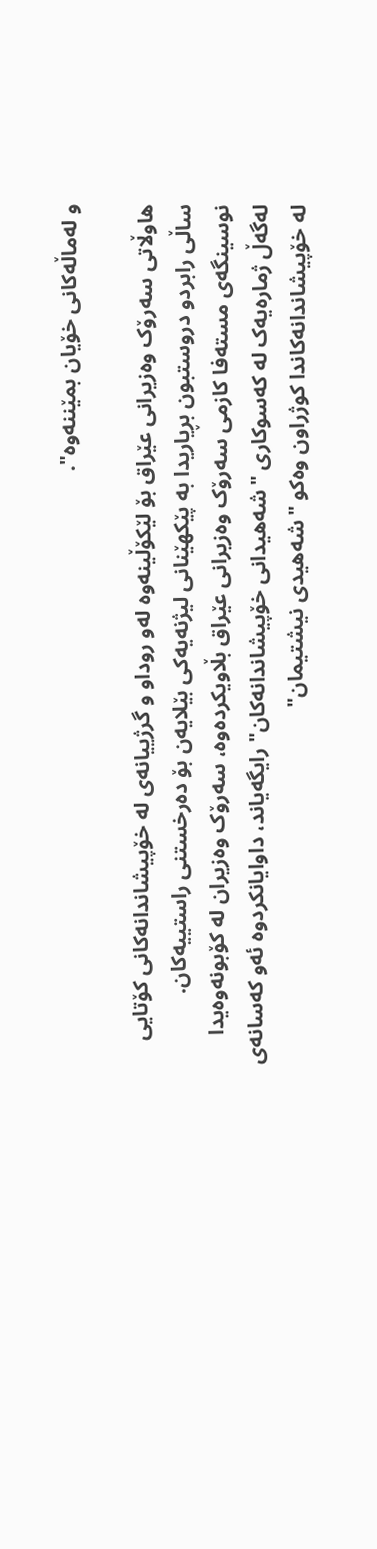و لەماڵەكانی خۆیان بمێننەوە".

هاوڵاتى سەرۆک وەزیرانی عێراق بۆ لێکۆڵینەوە لەو روداو و گرژییانەی لە خۆپیشاندانەکانی کۆتایی ساڵی رابردو دروستبون بڕیاریدا بە پێکهێنانی لیژنەیەکی بێلایەن بۆ دەرخستنی راستییەکان. نوسینگەی مستەفا کازمی سەرۆک وەزیرانی عێراق بڵاویکردەوە، سەرۆک وەزیران لە کۆبونەوەیدا لەگەڵ ژمارەیەک لە کەسوکاری "شەهیدانی خۆپیشاندانەکان" رایگەیاند، داوایانکردوە ئەو کەسانەی لە خۆپیشاندانەکاندا کوژراون وەکو "شەهیدی نیشتیمان"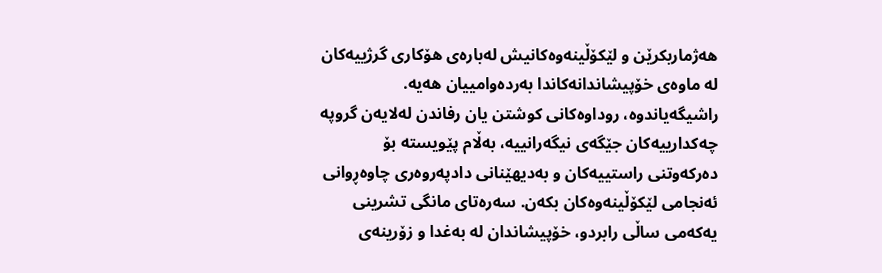هەژماربکرێن و لێکۆڵینەوەکانیش لەبارەی هۆکاری گرژییەکان لە ماوەی خۆپیشاندانەکاندا بەردەوامییان هەیە. راشیگەیاندوە، روداوەکانی کوشتن یان رفاندن لەلایەن گروپە چەکدارییەکان جێگەی نیگەرانییە، بەڵام پێویستە بۆ دەرکەوتنی راستییەکان و بەدیهێنانی دادپەروەری چاوەڕوانی ئەنجامی لێکۆڵینەوەکان بکەن. سەرەتای مانگی تشرینی یەکەمی ساڵی رابردو، خۆپیشاندان لە بەغدا و زۆرینەی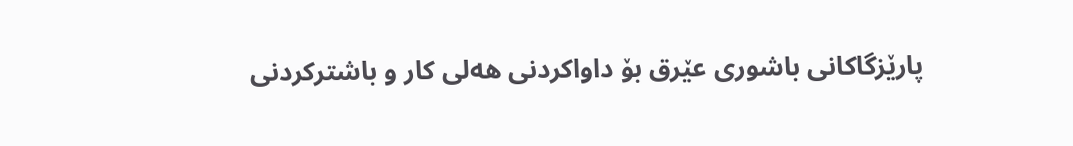پارێزگاکانی باشوری عێرق بۆ داواکردنی هەلی کار و باشترکردنی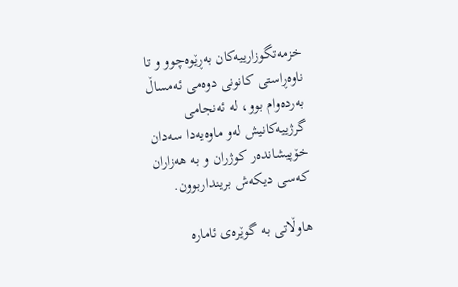خزمەتگوزارییەکان بەڕێوەچوو و تا ناوەڕاستی کانونی دوەمی ئەمساڵ بەردەوام بوو، لە ئەنجامی گرژییەکانیش لەو ماوەیەدا سەدان خۆپیشاندەر کوژران و بە هەزاران کەسی دیکەش برینداربوون.

هاوڵاتى بە گوێرەی ئامارە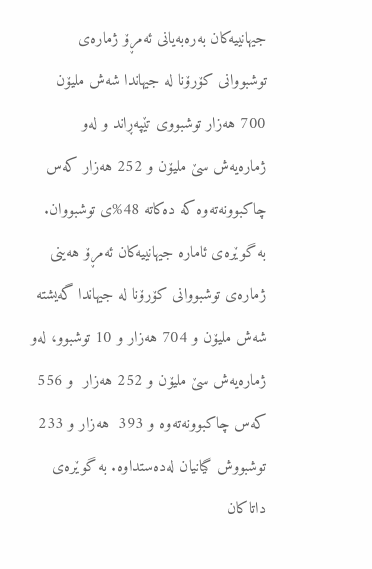جیهانییەکان بەرەبەیانی ئەمڕۆ ژمارەی توشبووانی کۆرۆنا لە جیهاندا شەش ملیۆن 700 هەزار توشبووی تێپەڕاند و لەو ژمارەیەش سێ ملیۆن و 252 هەزار کەس چاکبوونەتەوە کە دەکاتە 48%ی توشبووان. بە گوێرەی ئامارە جیهانییەکان ئەمڕۆ هەینی ژمارەی توشبووانی کۆرۆنا لە جیهاندا گەیشتە شەش ملیۆن و 704 هەزار و 10 توشبوو، لەو ژمارەیەش سێ ملیۆن و 252 هەزار  و 556 کەس چاکبوونەتەوە و 393  هەزار و 233 توشبووش گیانیان لەدەستداوە. بە گوێرەی داتاکان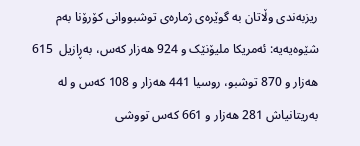ریزبەندی وڵاتان بە گوێرەی ژمارەی توشبووانی کۆرۆنا بەم شێوەیەیە: ئەمریکا ملیۆنێک و 924 هەزار کەس، بەڕازیل  615 هەزار و 870 توشبو، روسیا 441 هەزار و 108 کەس و لە بەریتانیاش 281 هەزار و 661 کەس تووشی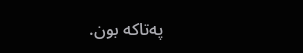پەتاکە بون.